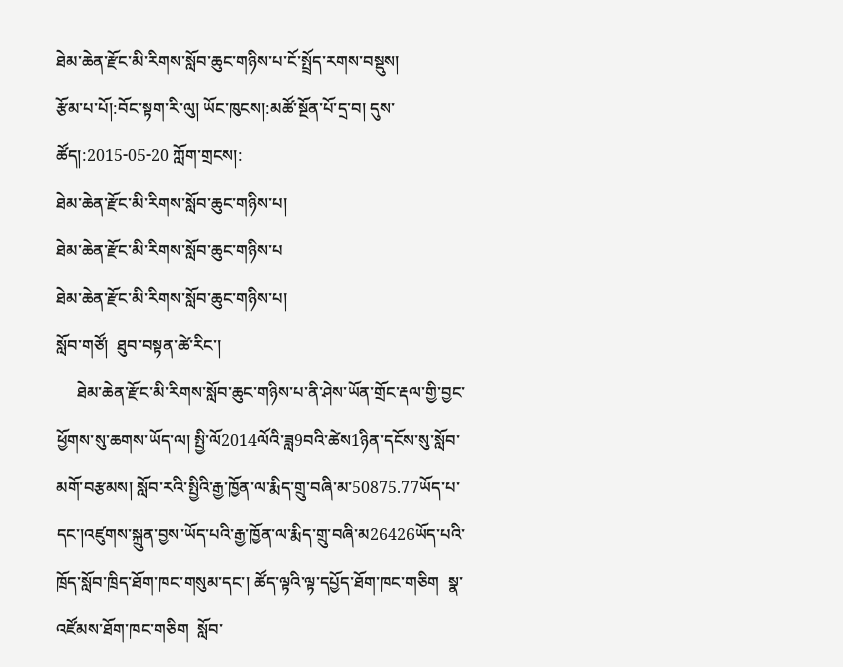ཐེམ་ཆེན་རྫོང་མི་རིགས་སློབ་ཆུང་གཉིས་པ་ངོ་སྤྲོད་རགས་བསྡུས།
རྩོམ་པ་པོ།:བོང་སྟག་རི་ལུ། ཡོང་ཁུངས།:མཚོ་སྔོན་པོ་དྲ་བ། དུས་ཚོད།:2015-05-20 ཀློག་གྲངས།:
ཐེམ་ཆེན་རྫོང་མི་རིགས་སློབ་ཆུང་གཉིས་པ།
ཐེམ་ཆེན་རྫོང་མི་རིགས་སློབ་ཆུང་གཉིས་པ
ཐེམ་ཆེན་རྫོང་མི་རིགས་སློབ་ཆུང་གཉིས་པ།
སློབ་གཙོ།  ཐུབ་བསྟན་ཚེ་རིང་།
     ཐེམ་ཆེན་རྫོང་མི་རིགས་སློབ་ཆུང་གཉིས་པ་ནི་ཤེས་ཡོན་གྲོང་རྡལ་གྱི་བྱང་ཕྱོགས་སུ་ཆགས་ཡོད་ལ། སྤྱི་ལོ2014ལོའི་ཟླ9བའི་ཚེས1ཉིན་དངོས་སུ་སློབ་མགོ་བརྩམས། སློབ་རའི་སྤྱིའི་རྒྱ་ཁྱོན་ལ་རྨིད་གྲུ་བཞི་མ་50875.77ཡོད་པ་དང་།འཛུགས་སྐྲུན་བྱས་ཡོད་པའི་རྒྱ་ཁྱོན་ལ་རྨིད་གྲུ་བཞི་མ26426ཡོད་པའི་ཁྲོད་སློབ་ཁྲིད་ཐོག་ཁང་གསུམ་དང་། ཚོད་ལྟའི་ལྟ་དཔྱོད་ཐོག་ཁང་གཅིག  སྣ་འཛོམས་ཐོག་ཁང་གཅིག  སློབ་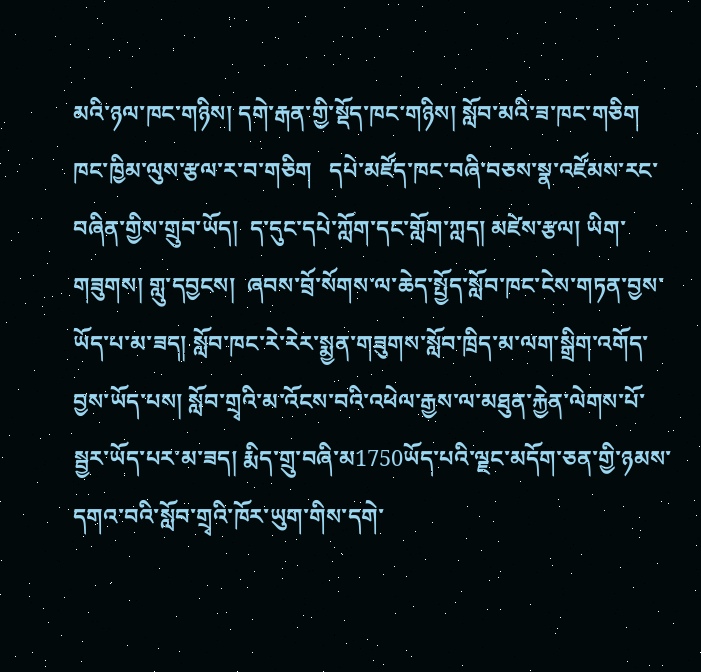མའི་ཉལ་ཁང་གཉིས། དགེ་རྒན་གྱི་སྡོད་ཁང་གཉིས། སློབ་མའི་ཟ་ཁང་གཅིག ཁང་ཁྱིམ་ལུས་རྩལ་ར་བ་གཅིག   དཔེ་མཛོད་ཁང་བཞི་བཅས་སྣ་འཛོམས་རང་བཞིན་གྱིས་གྲུབ་ཡོད།  ད་དུང་དཔེ་ཀློག་དང་གློག་ཀླད། མཛེས་རྩལ། ཡིག་གཟུགས། གླུ་དབྱངས།  ཞབས་བྲོ་སོགས་ལ་ཆེད་སྤྱོད་སློབ་ཁང་ངེས་གཏན་བྱས་ཡོད་པ་མ་ཟད། སློབ་ཁང་རེ་རེར་སྨྱན་གཟུགས་སློབ་ཁྲིད་མ་ལག་སྒྲིག་འགོད་བྱས་ཡོད་པས། སློབ་གྲྭའི་མ་འོངས་བའི་འཕེལ་རྒྱས་ལ་མཐུན་རྐྱེན་ལེགས་པོ་སྦྱར་ཡོད་པར་མ་ཟད། རྨིད་གྲུ་བཞི་མ1750ཡོད་པའི་ལྗང་མདོག་ཅན་གྱི་ཉམས་དགའ་བའི་སློབ་གྲྭའི་ཁོར་ཡུག་གིས་དགེ་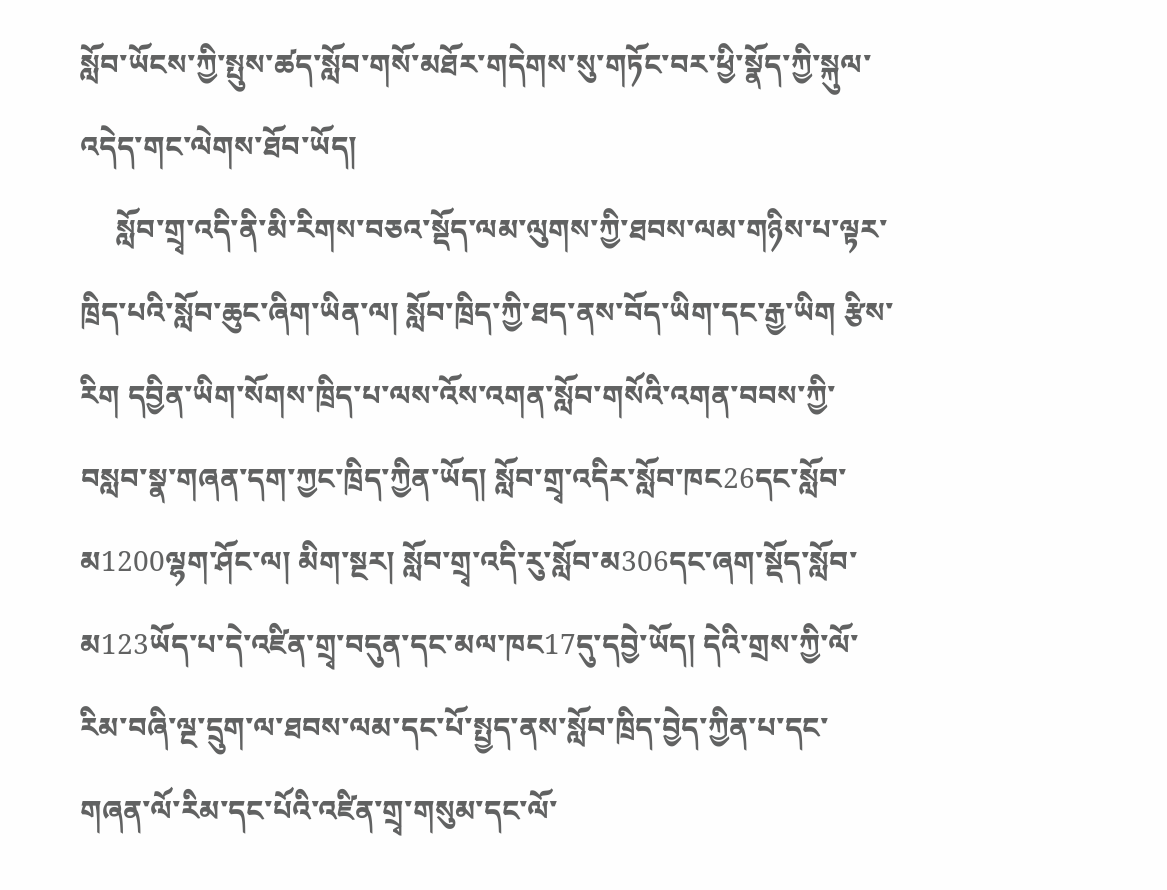སློབ་ཡོངས་ཀྱི་སྤུས་ཚད་སློབ་གསོ་མཐོར་གདེགས་སུ་གཏོང་བར་ཕྱི་སྣོད་ཀྱི་སྐུལ་འདེད་གང་ལེགས་ཐོབ་ཡོད།
     སློབ་གྲྭ་འདི་ནི་མི་རིགས་བཅའ་སྡོད་ལམ་ལུགས་ཀྱི་ཐབས་ལམ་གཉིས་པ་ལྟར་ཁྲིད་པའི་སློབ་ཆུང་ཞིག་ཡིན་ལ། སློབ་ཁྲིད་ཀྱི་ཐད་ནས་བོད་ཡིག་དང་རྒྱ་ཡིག རྩིས་རིག དབྱིན་ཡིག་སོགས་ཁྲིད་པ་ལས་འོས་འགན་སློབ་གསོའི་འགན་བབས་ཀྱི་བསླབ་སྣ་གཞན་དག་ཀྱང་ཁྲིད་ཀྱིན་ཡོད། སློབ་གྲྭ་འདིར་སློབ་ཁང26དང་སློབ་མ1200ལྷག་ཤོང་ལ། མིག་སྔར། སློབ་གྲྭ་འདི་རུ་སློབ་མ306དང་ཞག་སྡོད་སློབ་མ123ཡོད་པ་དེ་འཛིན་གྲྭ་བདུན་དང་མལ་ཁང17དུ་དབྱེ་ཡོད། དེའི་གྲས་ཀྱི་ལོ་རིམ་བཞི་ལྔ་དྲུག་ལ་ཐབས་ལམ་དང་པོ་སྤྱད་ནས་སློབ་ཁྲིད་བྱེད་ཀྱིན་པ་དང་གཞན་ལོ་རིམ་དང་པོའི་འཛིན་གྲྭ་གསུམ་དང་ལོ་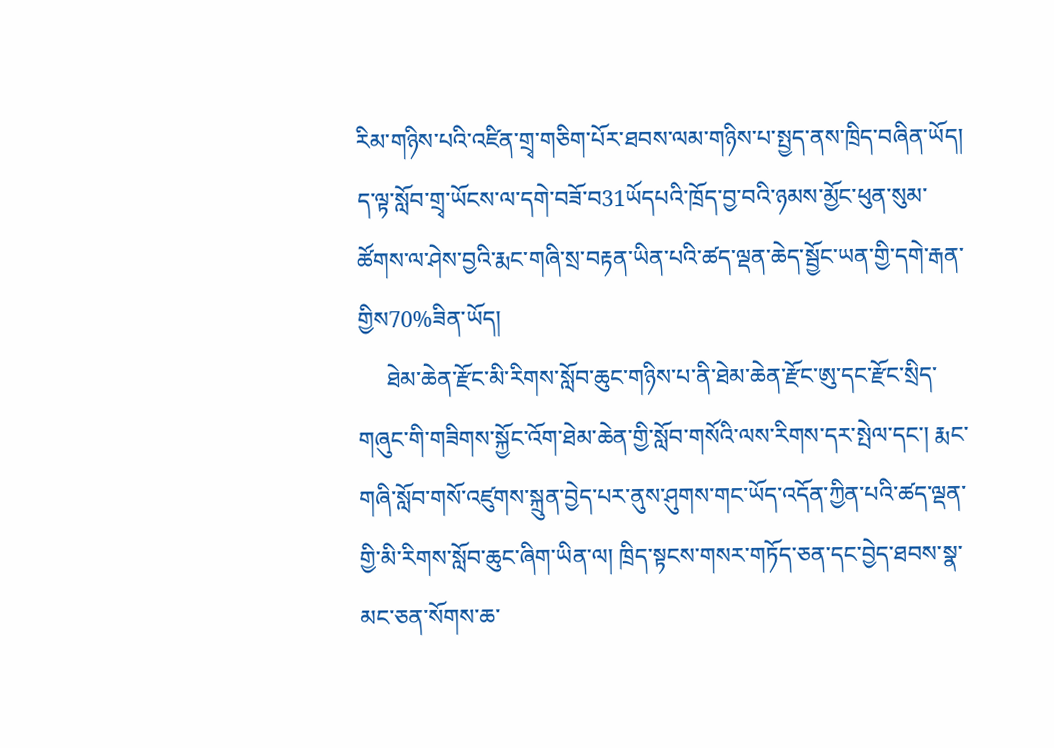རིམ་གཉིས་པའི་འཛིན་གྲྭ་གཅིག་པོར་ཐབས་ལམ་གཉིས་པ་སྤྱད་ནས་ཁྲིད་བཞིན་ཡོད། ད་ལྟ་སློབ་གྲྭ་ཡོངས་ལ་དགེ་བཟོ་བ31ཡོདཔའི་ཁྲོད་བྱ་བའི་ཉམས་མྱོང་ཕུན་སུམ་ཚོགས་ལ་ཤེས་བྱའི་རྨང་གཞི་སྲ་བརྟན་ཡིན་པའི་ཚད་ལྡན་ཆེད་སྦྱོང་ཡན་གྱི་དགེ་རྒན་གྱིས70%ཟིན་ཡོད།
     ཐེམ་ཆེན་རྫོང་མི་རིགས་སློབ་ཆུང་གཉིས་པ་ནི་ཐེམ་ཆེན་རྫོང་ཨུ་དང་རྫོང་སྲིད་གཞུང་གི་གཟིགས་སྐྱོང་འོག་ཐེམ་ཆེན་གྱི་སློབ་གསོའི་ལས་རིགས་དར་སྤེལ་དང་། རྨང་གཞི་སློབ་གསོ་འཛུགས་སྐྲུན་བྱེད་པར་ནུས་ཤུགས་གང་ཡོད་འདོན་ཀྱིན་པའི་ཚད་ལྡན་གྱི་མི་རིགས་སློབ་ཆུང་ཞིག་ཡིན་ལ། ཁྲིད་སྟངས་གསར་གཏོད་ཅན་དང་བྱེད་ཐབས་སྣ་མང་ཅན་སོགས་ཆ་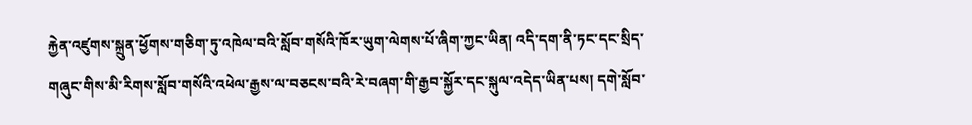རྐྱེན་འཛུགས་སྐྲུན་ཕྱོགས་གཅིག་ཏུ་འཁེལ་བའི་སློབ་གསོའི་ཁོར་ཡུག་ལེགས་པོ་ཞིག་ཀྱང་ཡིན། འདི་དག་ནི་ཏང་དང་སྲིད་གཞུང་གིས་མི་རིགས་སློབ་གསོའི་འཕེལ་རྒྱས་ལ་བཅངས་བའི་རེ་བཞག་གི་རྒྱབ་སྐྱོར་དང་སྐུལ་འདེད་ཡིན་པས། དགེ་སློབ་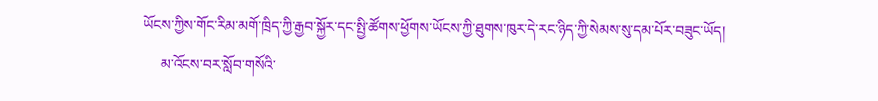ཡོངས་ཀྱིས་གོང་རིམ་མགོ་ཁྲིད་ཀྱི་རྒྱབ་སྐྱོར་དང་སྤྱི་ཚོགས་ཕྱོགས་ཡོངས་ཀྱི་ཐུགས་ཁུར་དེ་རང་ཉིད་ཀྱི་སེམས་སུ་དམ་པོར་བཟུང་ཡོད།
     མ་འོངས་བར་སློབ་གསོའི་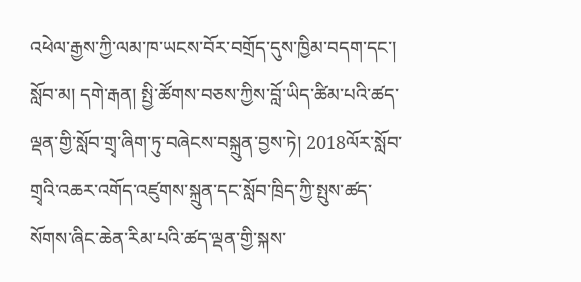འཕེལ་རྒྱས་ཀྱི་ལམ་ཁ་ཡངས་བོར་བགྲོད་དུས་ཁྱིམ་བདག་དང་།   སློབ་མ། དགེ་རྒན། སྤྱི་ཚོགས་བཅས་ཀྱིས་བློ་ཡིད་ཚིམ་པའི་ཚད་ལྡན་གྱི་སློབ་གྲྭ་ཞིག་ཏུ་བཞེངས་བསྐྲུན་བྱས་ཏེ། 2018ལོར་སློབ་གྲྭའི་འཆར་འགོད་འཛུགས་སྐྲུན་དང་སློབ་ཁྲིད་ཀྱི་སྤུས་ཚད་སོགས་ཞིང་ཆེན་རིམ་པའི་ཚད་ལྡན་གྱི་སྐས་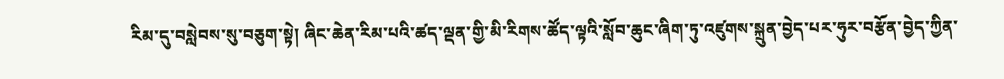རིམ་དུ་བསླེབས་སུ་བཅུག་སྟེ། ཞིང་ཆེན་རིམ་པའི་ཚད་ལྡན་གྱི་མི་རིགས་ཚོད་ལྟའི་སློབ་ཆུང་ཞིག་ཏུ་འཛུགས་སྐྲུན་བྱེད་པར་ཧུར་བརྩོན་བྱེད་ཀྱིན་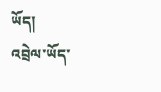ཡོད།
འབྲེལ་ཡོད་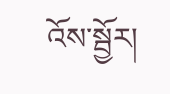འོས་སྦྱོར།